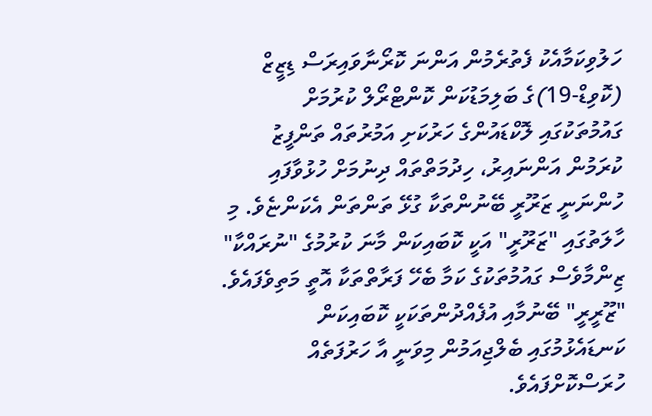ހަލުވިކަމާއެކު ފެތުރެމުން އަންނަ ކޮރޯނާވައިރަސް ޑިޒީޒް (ކޮވިޑް-19)ގެ ބަލިމަޑުކަން ކޮންޓްރޯލް ކުރުމަށް ގައުމުތަކުގައި ލޮކްޑައުންގެ ހަރުކަށި އަމުރުތައް ތަންފީޒު ކުރަމުން އަންނައިރު، ހިދުމަތްތައް ދިނުމަށް ހުޅުވާފައި ހުންނަނީ ޒަރޫރީ ބޭނުންތަކާ ގުޅޭ ތަންތަން އެކަންޏެވެ. މި ހާލަތުގައި "ޒަރޫރީ" އަކީ ކޮބައިކަން މާނަ ކުރުމުގެ "ނުރައްކާ" ޒިންމާވެސް ގައުމުތަކުގެ ކަމާ ބެހޭ ފަރާތްތަކާ އޮތީ މަތިވެފައެވެ.
"ޒޫރީރީ" ބޭނުމާއި އުފެއްދުންތަކަކީ ކޮބައިކަން ކަނޑައެޅުމުގައި ބެލްޖިއަމުން މިވަނީ އާ ހަރުފަތެއް ހުރަސްކޮށްފައެވެ.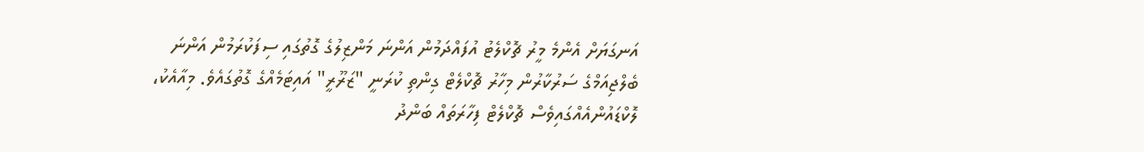އަނގަޔަށް އެންމެ މީރު ޗޮކްލެޓު އުފައްދަމުން އަންނަ މަންޒިލުގެ ގޮތުގައި ސިފަކުރަމުން އަންނަ ބެލްޖިއަމްގެ ސަރުކާރުން މިހާރު ޗޮކްލެޓް ގިންތި ކުރަނީ "ޒަރޫރީ" އައިޓަމެއްގެ ގޮތުގައެވެ. މިއާއެކު، ލޮކްޑައުންއެއްގައިވެސް ޗޮކްލެޓް ފިހާރަތައް ބަންދު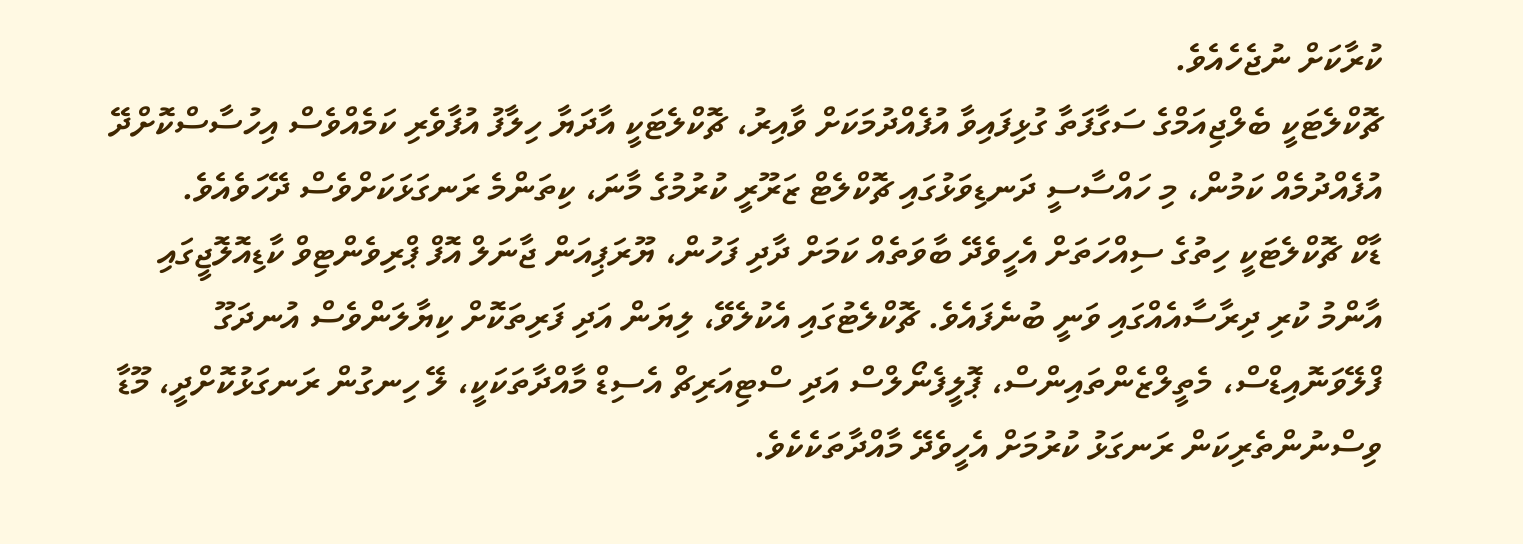ކުރާކަށް ނުޖެހެއެވެ.
ޗޮކްލެޓަކީ ބެލްޖިއަމްގެ ސަގާފަތާ ގުޅިފައިވާ އުފެއްދުމަކަށް ވާއިރު، ޗޮކްލެޓަކީ އާދަޔާ ހިލާފު އުފާވެރި ކަމެއްވެސް އިހުސާސްކޮށްދޭ އުފެއްދުމެއް ކަމުން، މި ހައްސާސީ ދަނޑިވަޅުގައި ޗޮކްލެޓް ޒަރޫރީ ކުރުމުގެ މާނަ، ކިތަންމެ ރަނގަޅަކަށްވެސް ދޭހަވެއެވެ.
ޑާކް ޗޮކްލެޓަކީ ހިތުގެ ސިއްހަތަށް އެހީވެދޭ ބާވަތެއް ކަމަށް ދާދި ފަހުން، ޔޫރަޕިއަން ޖާނަލް އޮފް ޕްރިވެންޓިވް ކާޑިއޮލޮޖީގައި އާންމު ކުރި ދިރާސާއެއްގައި ވަނީ ބުނެފައެވެ. ޗޮކްލެޓުގައި އެކުލެވޭ، ލިޔަން އަދި ފަރިތަކޮށް ކިޔާލަންވެސް އުނދަގޫ ފްލޭވަނޮއިޑްސް، މެތީލްޒެންތައިންސް، ޕޮލީފެނޯލްސް އަދި ސްޓިއަރިޗް އެސިޑް މާއްދާތަކަކީ، ލޭ ހިނގުން ރަނގަޅުކޮށްދީ، މޫޑާ ވިސްނުންތެރިކަން ރަނގަޅު ކުރުމަށް އެހީވެދޭ މާއްދާތަކެކެވެ.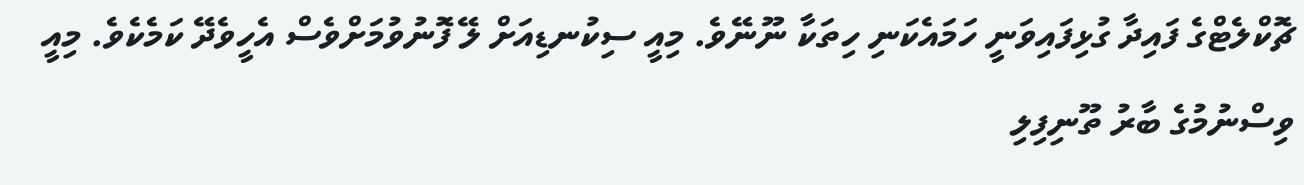ޗޮކްލެޓްގެ ފައިދާ ގުޅިފައިވަނީ ހަމައެކަނި ހިތަކާ ނޫނޭވެ. މިއީ ސިކުނޑިއަށް ލޭ ފޮނުވުމަށްވެސް އެހީވެދޭ ކަމެކެވެ. މިއީ ވިސްނުމުގެ ބާރު ތޫނިފިލި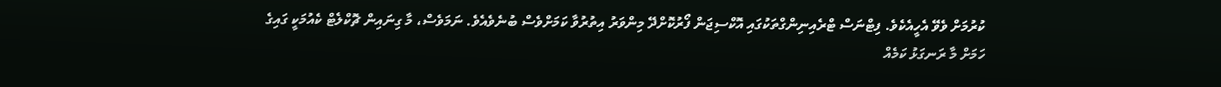ކުރުމަށް ވެވޭ އެހީއެކެވެ. ފިޓްނަސް ޓްރެއިނިންގްތަކުގައި އޮކްސިޖަން ފޯރުކޮށްދޭ މިންވަރު އިތުރުވާ ކަމަށްވެސް ބުނެވެއެވެ. ނަމަވެސް، މާ ގިނައިން ޗޮކްލެޓް ކެއުމަކީ ގައިގެ ހަމަށް މާ ރަނގަޅު ކަމެއް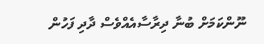ނޫންކަމަށް ބުނާ ދިރާސާއެއްވެސް ދާދި ފަހުން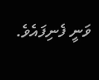ވަނީ ފެނިފައެވެ.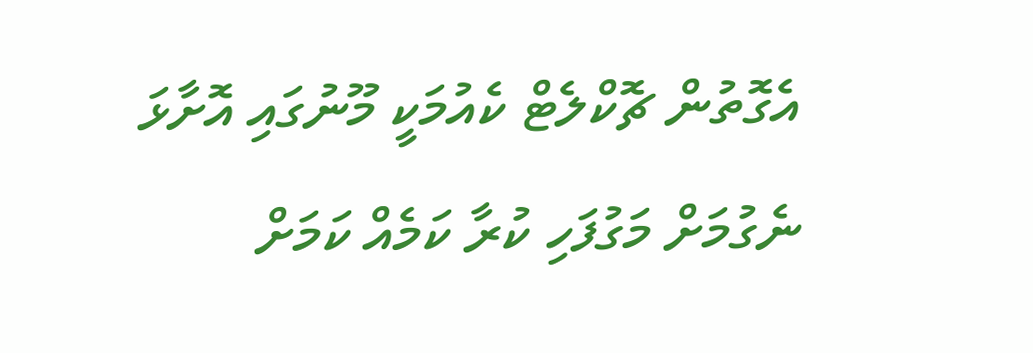އެގޮތުން ޗޮކްލެޓް ކެއުމަކީ މޫނުގައި އޮށާޅަ ނެގުމަށް މަގުފަހި ކުރާ ކަމެއް ކަމަށް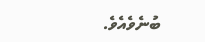ބުނެވެއެވެ.